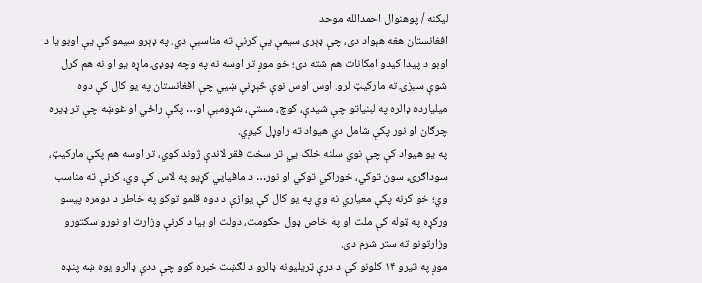لیکنه / پوهنوال احمدالله موحد
افغانستان هغه هېواد دی، چې ډېری سیمې يې کرنې ته مناسبې دي. په ډېرو سيمو کې يې اوبو يا د اوبو د پيدا کيدو امکانات هم شته دی؛ خو موږ تر اوسه نه په وچه ډوډۍ ماړه يو او نه هم کرل شوې سبزۍ ته مارکيټ لرو. اوس اوس نوې څېړنې ښيي چې افغانستان په يو کال کې دوه ميليارده ډالره په لبنياتو چې شيدې، کوچ، مستې، شړومبې او… پکې راځي او غوښه چې تر ډيره چرګان او نور پکې شامل دي هیواد ته راوړل کيږي.
په يو هیواد کې چې نوي سلنه خلک يي تر سخت فقر لاندې ژوند کوي، تر اوسه هم پکې مارکيټ، سوداګرۍ، سون توکي، خوراکي توکي او نور… د مافيايي کړيو په لاس کې وي، کرنې ته مناسب وي؛ خو کرنه پکې معياري نه وي په يو کال کې يوازې د دوه قلمو توکو په خاطر د دومره پيسو ورکړه په ټوله کې ملت او په خاص ډول حکومت، دولت او بیا د کرنې وزارت او نورو سکتورو وزارتونو ته ستر شرم دی.
موږ په تیرو ۱۴ کلونو کې د درې ټريليونه ډالرو د لګښت خبره کوو چې ددې ډالرو يوه ښه پنډه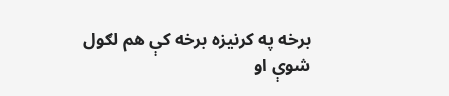برخه په کرنيزه برخه کې هم لګول شوې او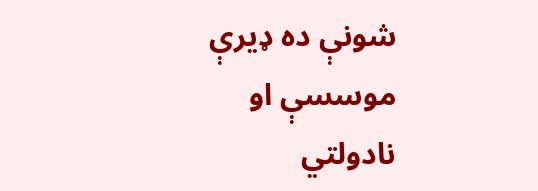شونې ده ډيرې موسسې او نادولتي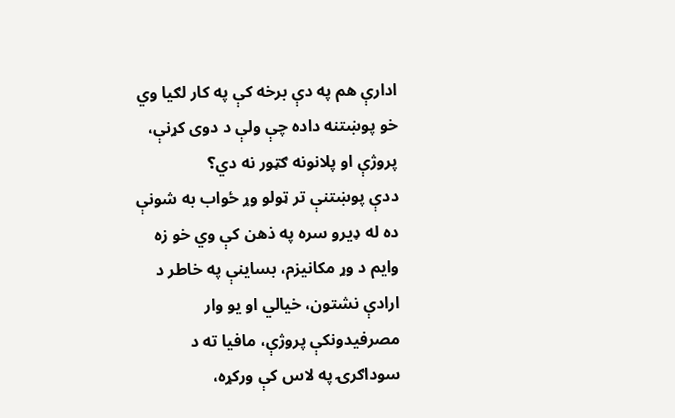ادارې هم په دې برخه کې په کار لګیا وي خو پوښتنه داده چې ولې د دوی کړنې، پروژې او پلانونه ګټور نه دي؟
ددې پوښتنې تر ټولو وړ ځواب به شونې ده له ډيرو سره په ذهن کې وي خو زه وايم د وړ مکانيزم، بساينې په خاطر د ارادې نشتون، خيالي او يو وار مصرفيدونکې پروژې، مافيا ته د سوداګرۍ په لاس کې ورکړه،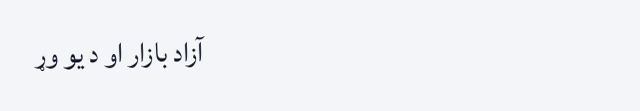آزاد بازار او د يو وړ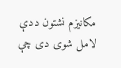مکانيزم نشتون ددې لامل شوی دی چې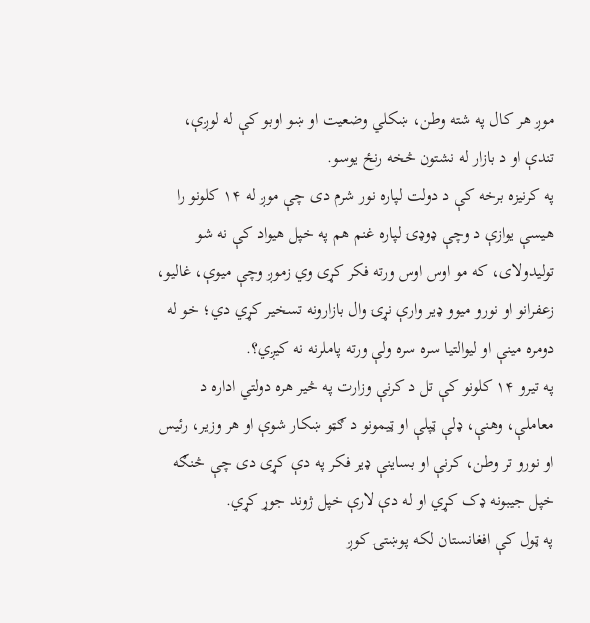موږ هر کال په شته وطن، ښکلي وضعیت او ښو اوبو کې له لوږې، تندې او د بازار له نشتون څخه رنځ يوسو.
په کرنيزه برخه کې د دولت لپاره نور شرم دی چې موږ له ۱۴ کلونو را هیسې يوازې د وچې ډوډۍ لپاره غنم هم په خپل هیواد کې نه شو تولیدولای، که مو اوس اوس ورته فکر کړی وي زموږ وچې ميوې، غاليو، زعفرانو او نورو ميوو ډير وارې نړۍ وال بازارونه تسخير کړي دي؛ خو له دومره مينې او ليوالتيا سره سره ولې ورته پاملرنه نه کيږي؟.
په تيرو ۱۴ کلونو کې تل د کرنې وزارت په څير هره دولتي اداره د معاملې، وهنې، ډلې ټپلې او ټيمونو د ګټو ښکار شوې او هر وزير، رئيس او نورو تر وطن، کرنې او بساينې ډير فکر په دې کړی دی چې څنګه خپل جيبونه ډک کړي او له دې لارې خپل ژوند جوړ کړي.
په ټول کې افغانستان لکه پوښتۍ کوږ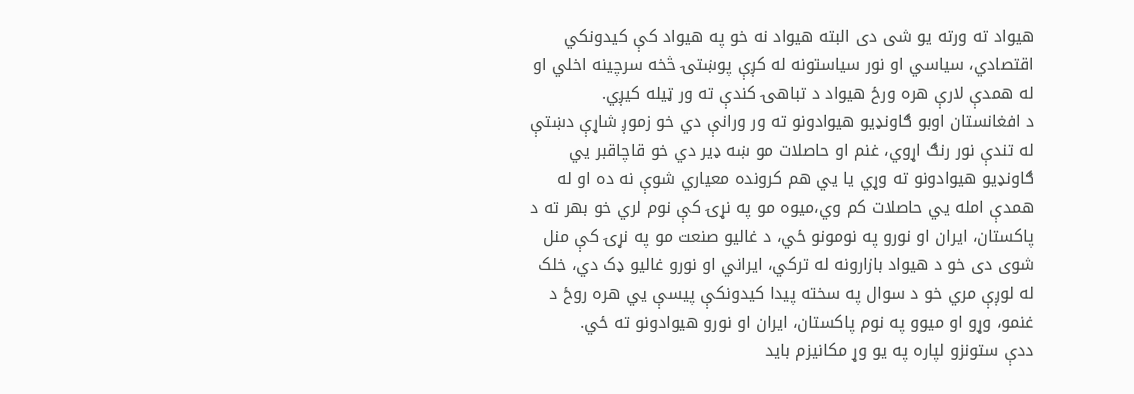هیواد ته ورته يو شی دی البته هیواد نه خو په هیواد کې کيدونکي اقتصادي، سياسي او نور سیاستونه له کږې پوښتۍ څخه سرچينه اخلي او له همدې لارې هره ورځ هیواد د تباهۍ کندې ته ور ټيله کيږي.
د افغانستان اوبو ګاونډيو هیوادونو ته ور ورانې دي خو زموږ شاړې دښتې له تندې نور رنګ اړوي، غنم او حاصلات مو ښه ډير دي خو قاچاقبر يي ګاونډيو هيوادونو ته وړي يا يي هم کرونده معياري شوې نه ده او له همدې امله يي حاصلات کم وي،ميوه مو په نړۍ کې نوم لري خو بهر ته د پاکستان، ایران او نورو په نومونو ځي، د غاليو صنعت مو په نړۍ کې منل شوی دی خو د هیواد بازارونه له ترکي، ایراني او نورو غالیو ډک دي، خلک له لوږې مري خو د سوال په سخته پيدا کيدونکې پيسې يي هره روځ د غنمو، وړو او ميوو په نوم پاکستان، ایران او نورو هیوادونو ته ځي.
ددې ستونزو لپاره په يو وړ مکانيزم باید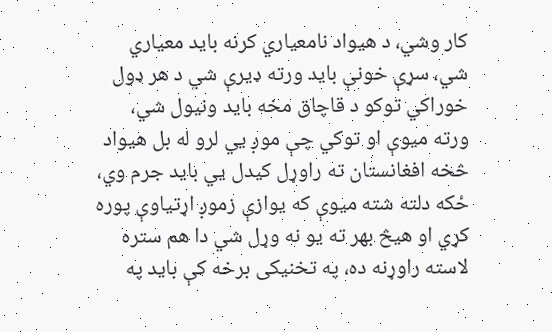کار وشي، د هیواد نامعياري کرنه باید معياري شي، سړې خونې باید ورته ډيرې شي د هر ډول خوراکي توکو د قاچاق مخه باید ونيول شي، ورته ميوې او توکي چې موږ يي لرو له بل هیواد څخه افغانستان ته راوړل کيدل يي باید جرم وي، ځکه دلته شته ميوې که یوازې زموږ اړتياوې پوره کړي او هيڅ بهر ته یو نه وړل شي دا هم ستره لاسته راوړنه ده، په تخنيکی برخه کې باید په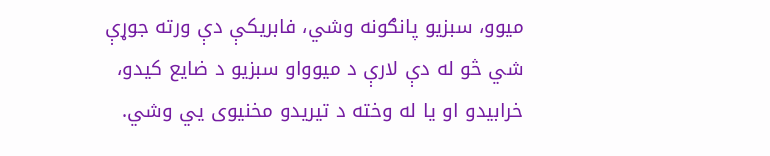ميوو، سبزیو پانګونه وشي، فابريکې دې ورته جوړې شي څو له دې لارې د ميوواو سبزيو د ضايع کيدو، خرابيدو او يا له وخته د تیریدو مخنیوی يي وشي.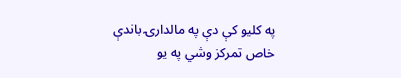په کلیو کې دې په مالدارۍ باندې خاص تمرکز وشي په يو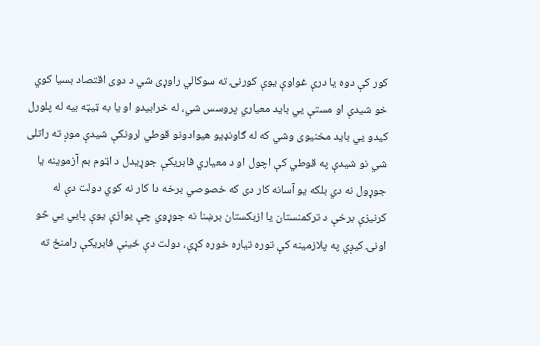کور کې دوه يا درې غواوې يوې کورنۍ ته سوکالي راوړی شي د دوی اقتصاد بسيا کوي خو شيدې او مستې يي بايد معياري پروسس شي، له خرابیدو او يا به ټيټه بيه له پلورل کيدو يي باید مخنیوی وشي که له ګاونډيو هیوادونو قوطي لرونکې شيدې موږ ته راتلی شي نو شيدې په قوطي کې اچول او د معياري فابريکې جوړيدل د اټوم بم آزموينه يا جوړول نه دي بلکه يو آسانه کار دی که خصوصي برخه دا کار نه کوي دولت دې له کرنيزې برخې د ترکمنستان يا ازبکستان برښنا نه جوړوي چې يوازې يوې پايي يي څو اونۍ کيږي په پلازمينه کې توره تیاره خوره کړې، دولت دې ځينې فابريکې رامنځ ته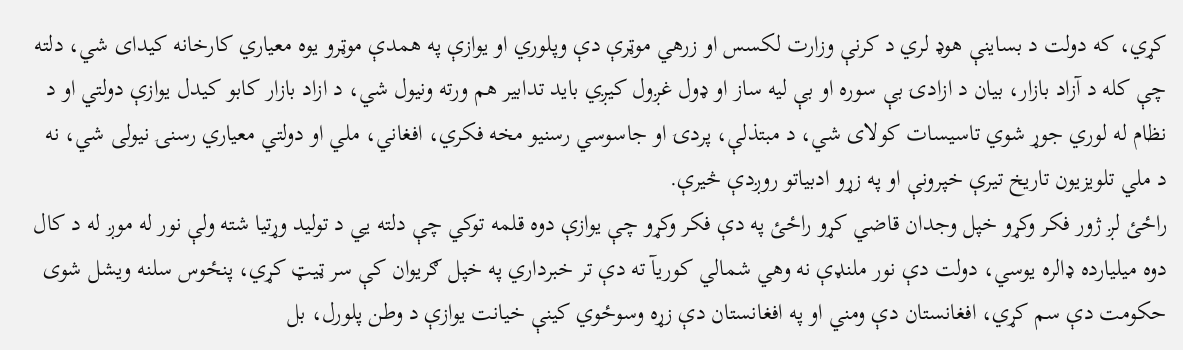کړي، که دولت د بساينې هوډ لري د کرنې وزارت لکسس او زرهي موټرې دې وپلوري او يوازې په همدې موټرو يوه معياري کارخانه کيدای شي، دلته چې کله د آزاد بازار، بيان د ازادۍ بې سوره او بې لیه ساز او ډول غږول کيږي باید تدابیر هم ورته ونیول شي، د ازاد بازار کابو کيدل يوازې دولتي او د نظام له لوري جوړ شوي تاسيسات کولای شي، د مبتذلې، پردۍ او جاسوسي رسنیو مخه فکري، افغاني، ملي او دولتي معیاري رسنۍ نيولی شي، نه د ملي تلويزيون تاريخ تیرې خپرونې او په زړو ادبیاتو روږدې څيرې.
راځئ لږ ژور فکر وکړو خپل وجدان قاضي کړو راځئ په دې فکر وکړو چې يوازې دوه قلمه توکي چې دلته يي د توليد وړتيا شته ولې نور له موږ له د کال دوه ميليارده ډالره يوسي، دولت دې نور ملنډې نه وهي شمالي کوريآ ته دې تر خبرداري په خپل ګريوان کې سر ټيټ کړي، پنځوس سلنه ويشل شوی حکومت دې سم کړي، افغانستان دې ومني او په افغانستان دې زړه وسوځوي کينې خيانت يوازې د وطن پلورل، بل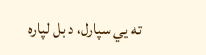ته يي سپارل، د بل لپاره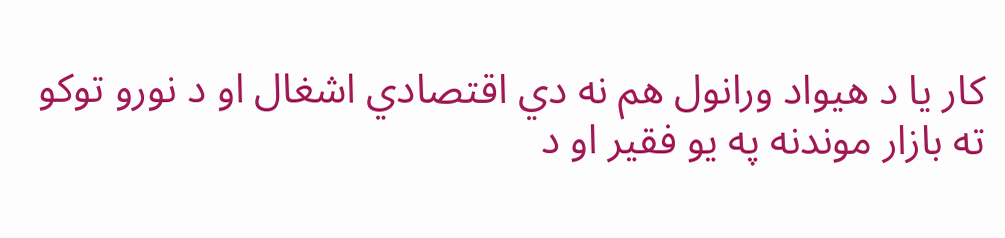کار يا د هیواد ورانول هم نه دي اقتصادي اشغال او د نورو توکو ته بازار موندنه په يو فقیر او د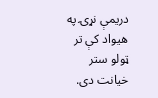دريمې نړۍ په هیواد کې تر ټولو ستر خيانت دی.